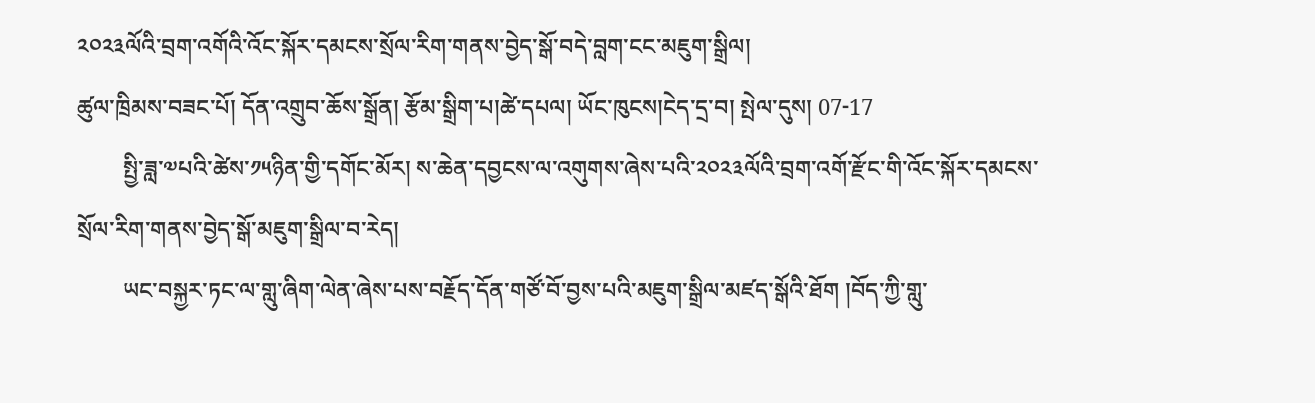༢༠༢༣ལོའི་བྲག་འགོའི་འོང་སྐོར་དམངས་སྲོལ་རིག་གནས་བྱེད་སྒོ་བདེ་བླག་ངང་མཇུག་སྒྲིལ།
ཚུལ་ཁྲིམས་བཟང་པོ། དོན་འགྲུབ་ཆོས་སྒྲོན། རྩོམ་སྒྲིག་པ།ཚེ་དཔལ། ཡོང་ཁུངས།ངེད་དྲ་བ། སྤེལ་དུས། 07-17
        སྤྱི་ཟླ་༧པའི་ཚེས་༡༥ཉིན་གྱི་དགོང་མོར། ས་ཆེན་དབྱངས་ལ་འགུགས་ཞེས་པའི་༢༠༢༣ལོའི་བྲག་འགོ་རྫོང་གི་འོང་སྐོར་དམངས་སྲོལ་རིག་གནས་བྱེད་སྒོ་མཇུག་སྒྲིལ་བ་རེད།
        ཡང་བསྐྱར་ཏང་ལ་གླུ་ཞིག་ལེན་ཞེས་པས་བརྗོད་དོན་གཙོ་བོ་བྱས་པའི་མཇུག་སྒྲིལ་མཛད་སྒོའི་ཐོག །བོད་ཀྱི་གླུ་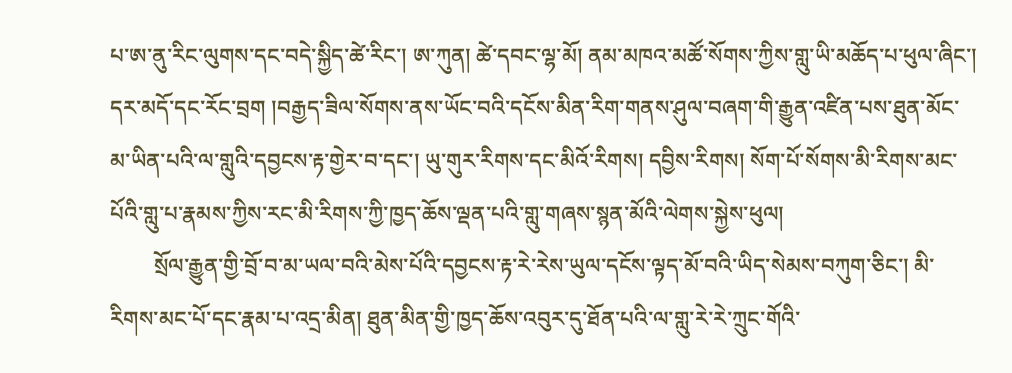པ་ཨ་ནུ་རིང་ལུགས་དང་བདེ་སྐྱིད་ཚེ་རིང་། ཨ་ཀུན། ཚེ་དབང་ལྷ་མོ། ནམ་མཁའ་མཚོ་སོགས་ཀྱིས་གླུ་ཡི་མཆོད་པ་ཕུལ་ཞིང་། དར་མདོ་དང་རོང་བྲག །བརྒྱད་ཟིལ་སོགས་ནས་ཡོང་བའི་དངོས་མིན་རིག་གནས་ཤུལ་བཞག་གི་རྒྱུན་འཛིན་པས་ཐུན་མོང་མ་ཡིན་པའི་ལ་གླུའི་དབྱངས་རྟ་གྱེར་བ་དང་། ཡུ་གུར་རིགས་དང་མིའོ་རིགས། དབྱིས་རིགས། སོག་པོ་སོགས་མི་རིགས་མང་པོའི་གླུ་པ་རྣམས་ཀྱིས་རང་མི་རིགས་ཀྱི་ཁྱད་ཆོས་ལྡན་པའི་གླུ་གཞས་སྙན་མོའི་ལེགས་སྐྱེས་ཕུལ།
        སྲོལ་རྒྱུན་གྱི་བྲོ་བ་མ་ཡལ་བའི་མེས་པོའི་དབྱངས་རྟ་རེ་རེས་ཡུལ་དངོས་ལྟད་མོ་བའི་ཡིད་སེམས་བཀུག་ཅིང་། མི་རིགས་མང་པོ་དང་རྣམ་པ་འདྲ་མིན། ཐུན་མིན་གྱི་ཁྱད་ཆོས་འབུར་དུ་ཐོན་པའི་ལ་གླུ་རེ་རེ་ཀྲུང་གོའི་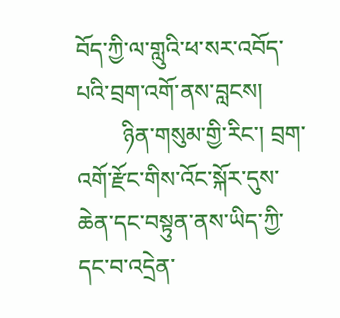བོད་ཀྱི་ལ་གླུའི་ཕ་སར་འབོད་པའི་བྲག་འགོ་ནས་བླངས།
        ཉིན་གསུམ་གྱི་རིང་། བྲག་འགོ་རྫོང་གིས་འོང་སྐོར་དུས་ཆེན་དང་བསྟུན་ནས་ཡིད་ཀྱི་དང་བ་འདྲེན་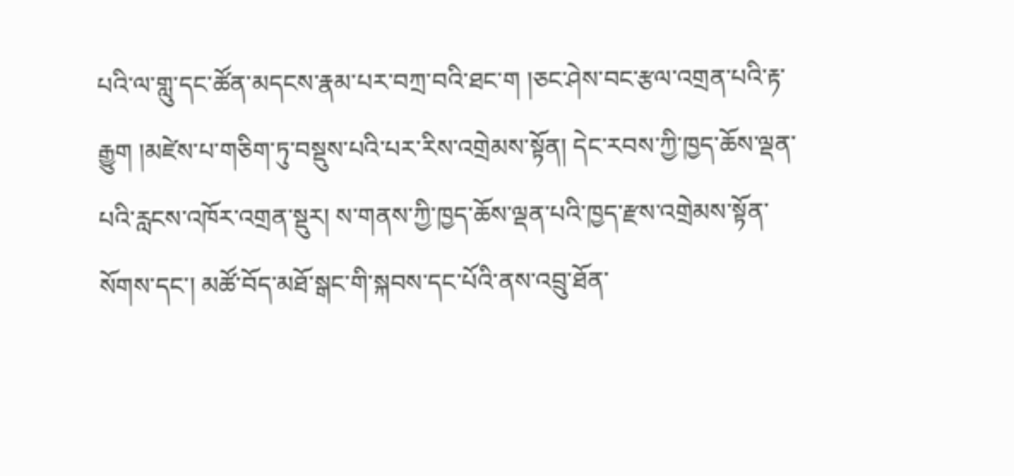པའི་ལ་གླུ་དང་ཚོན་མདངས་རྣམ་པར་བཀྲ་བའི་ཐང་ག །ཅང་ཤེས་བང་རྩལ་འགྲན་པའི་རྟ་རྒྱུག །མཛེས་པ་གཅིག་ཏུ་བསྡུས་པའི་པར་རིས་འགྲེམས་སྟོན། དེང་རབས་ཀྱི་ཁྱད་ཆོས་ལྡན་པའི་རླངས་འཁོར་འགྲན་སྡུར། ས་གནས་ཀྱི་ཁྱད་ཆོས་ལྡན་པའི་ཁྱད་རྫས་འགྲེམས་སྟོན་སོགས་དང་། མཚོ་བོད་མཐོ་སྒང་གི་སྐབས་དང་པོའི་ནས་འབྲུ་ཐོན་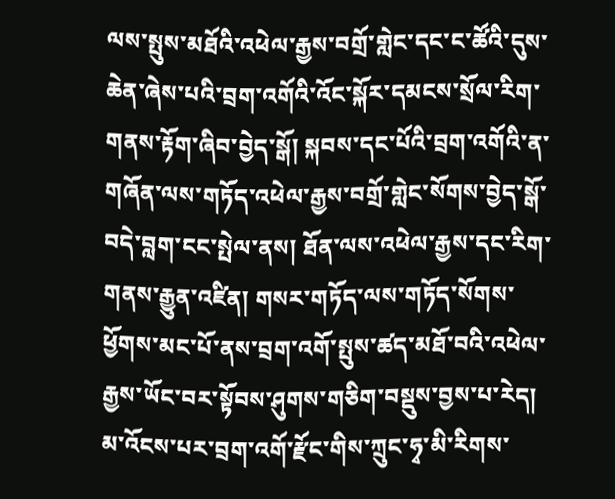ལས་སྤུས་མཐོའི་འཕེལ་རྒྱས་བགྲོ་གླེང་དང་ང་ཚོའི་དུས་ཆེན་ཞེས་པའི་བྲག་འགོའི་འོང་སྐོར་དམངས་སྲོལ་རིག་གནས་རྟོག་ཞིབ་བྱེད་སྒོ། སྐབས་དང་པོའི་བྲག་འགོའི་ན་གཞོན་ལས་གཏོད་འཕེལ་རྒྱས་བགྲོ་གླེང་སོགས་བྱེད་སྒོ་བདེ་བླག་ངང་སྤེལ་ནས། ཐོན་ལས་འཕེལ་རྒྱས་དང་རིག་གནས་རྒྱུན་འཛིན། གསར་གཏོད་ལས་གཏོད་སོགས་ཕྱོགས་མང་པོ་ནས་བྲག་འགོ་སྤུས་ཚད་མཐོ་བའི་འཕེལ་རྒྱས་ཡོང་བར་སྟོབས་ཤུགས་གཅིག་བསྡུས་བྱས་པ་རེད།
མ་འོངས་པར་བྲག་འགོ་རྫོང་གིས་ཀྲུང་ཧྭ་མི་རིགས་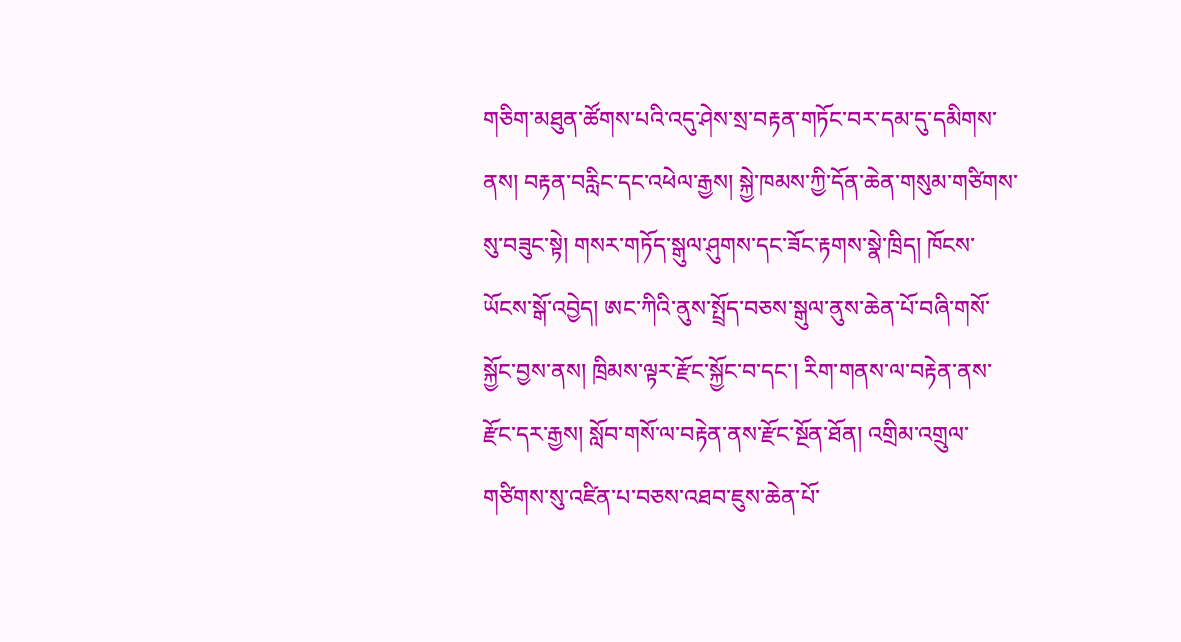གཅིག་མཐུན་ཚོགས་པའི་འདུ་ཤེས་སྲ་བརྟན་གཏོང་བར་དམ་དུ་དམིགས་ནས། བརྟན་བརླིང་དང་འཕེལ་རྒྱས། སྐྱེ་ཁམས་ཀྱི་དོན་ཆེན་གསུམ་གཙིགས་སུ་བཟུང་སྟེ། གསར་གཏོད་སྒུལ་ཤུགས་དང་ཟོང་རྟགས་སྣེ་ཁྲིད། ཁོངས་ཡོངས་སྒོ་འབྱེད། ཨང་ཀིའི་ནུས་སྤྲོད་བཅས་སྒུལ་ནུས་ཆེན་པོ་བཞི་གསོ་སྐྱོང་བྱས་ནས། ཁྲིམས་ལྟར་རྫོང་སྐྱོང་བ་དང་། རིག་གནས་ལ་བརྟེན་ནས་རྫོང་དར་རྒྱས། སློབ་གསོ་ལ་བརྟེན་ནས་རྫོང་སྔོན་ཐོན། འགྲིམ་འགྲུལ་གཙིགས་སུ་འཛིན་པ་བཅས་འཐབ་ཇུས་ཆེན་པོ་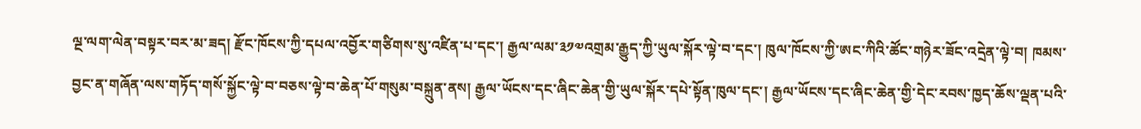ལྔ་ལག་ལེན་བསྟར་བར་མ་ཟད། རྫོང་ཁོངས་ཀྱི་དཔལ་འབྱོར་གཙིགས་སུ་འཛིན་པ་དང་། རྒྱལ་ལམ་༣༡༧འགྲམ་རྒྱུད་ཀྱི་ཡུལ་སྐོར་ལྟེ་བ་དང་། ཁུལ་ཁོངས་ཀྱི་ཨང་ཀིའི་ཚོང་གཉེར་ཟོང་འདྲེན་ལྟེ་བ། ཁམས་བྱང་ན་གཞོན་ལས་གཏོད་གསོ་སྐྱོང་ལྟེ་བ་བཅས་ལྟེ་བ་ཆེན་པོ་གསུམ་བསྐྲུན་ནས། རྒྱལ་ཡོངས་དང་ཞིང་ཆེན་གྱི་ཡུལ་སྐོར་དཔེ་སྟོན་ཁུལ་དང་། རྒྱལ་ཡོངས་དང་ཞིང་ཆེན་གྱི་དེང་རབས་ཁྱད་ཆོས་ལྡན་པའི་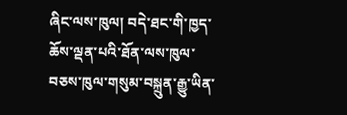ཞིང་ལས་ཁུལ། བདེ་ཐང་གི་ཁྱད་ཆོས་ལྡན་པའི་ཐོན་ལས་ཁུལ་བཅས་ཁུལ་གསུམ་བསྐྲུན་རྒྱུ་ཡིན་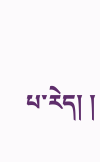པ་རེད། །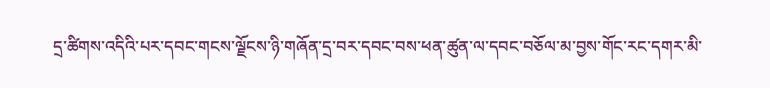དྲ་ཚིགས་འདིའི་པར་དབང་གངས་ལྗོངས་ཉི་གཞོན་དྲ་བར་དབང་བས་ཕན་ཚུན་ལ་དབང་བཅོལ་མ་བྱས་གོང་རང་དགར་མི་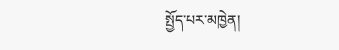སྤྱོད་པར་མཁྱེན།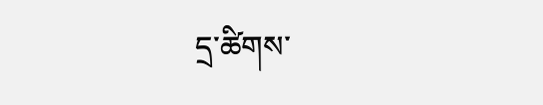དྲ་ཚིགས་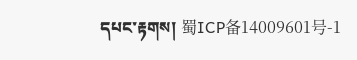དཔང་རྟགས། 蜀ICP备14009601号-1